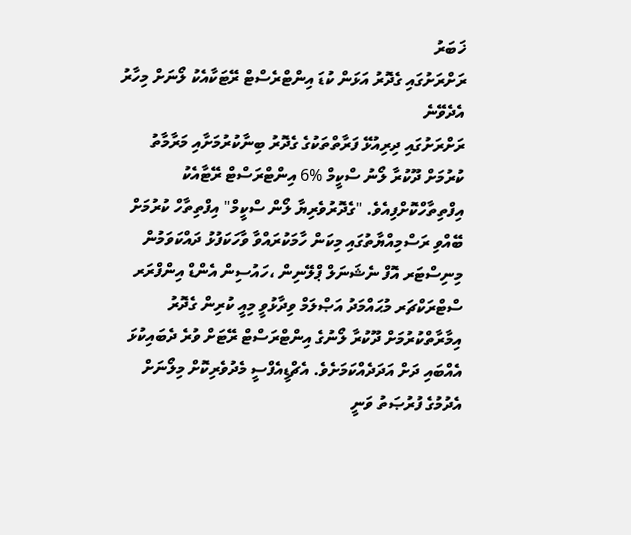ޚަބަރު
ރަށްރަށުގައި ގެދޮރު އަޅަން ކުޑަ އިންޓްރެސްޓް ރޭޓަކާއެކު ލޯނަށް މިހާރު އެދެވޭނެ
ރަށްރަށުގައި ދިރިއުޅޭ ފަރާތްތަކުގެ ގެދޮރު ބިނާކުރުމަށާއި މަރާމާތު ކުރުމަށް ދޫކުރާ ލޯނު ސްކީމް %6 އިންޓްރަސްޓް ރޭޓާއެކު އިފްތިތާހްކޮށްފިއެވެ. "ގެދޮރުވެރިޔާ ލޯން ސްކީމް" އިފްތިތާހް ކުރުމަށް ބޭއްވި ރަސްމިއްޔާތުގައި މިކަން ހާމަކުރައްވާ ވާހަކަފުޅު ދައްކަވަމުން މިނިސްޓަރ އޮފް ނެޝަނަލް ޕްލޭނިން ،ހައުސިން އެންޑް އިންފްރަރ ސްޓްރަކްޗަރ މުޙައްމަދު އަޞްލަމް ވިދާޅުވީ މިއީ ކުރިން ގެދޮރު އިމާރާތްކުރުމަށް ދޫކުރާ ލޯނުގެ އިންޓްރަސްޓް ރޭޓަށް ވުރެ ދެބައިކުޅަ އެއްބައި ދަށް އަދަދެއްކަމަށެވެ. އެޗްޑީއެފްސީ މެދުވެރިކޮށް މިލޯނަށް އެދުމުގެ ފުރުޞަތު ވަނީ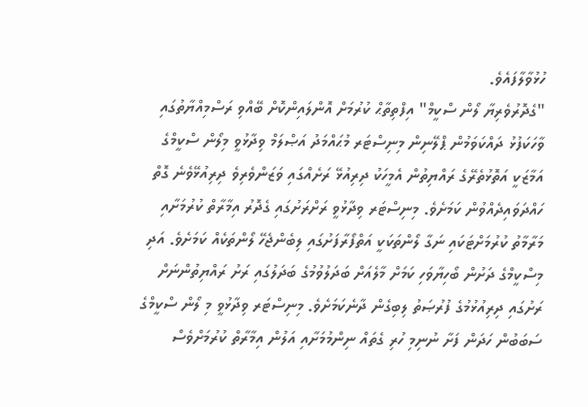ހުޅުވާލާފައެވެ.
"ގެދޮރުވެރިޔާ ލޯން ސްކީމް" އިފްތިތާޙް ކުރުމަށް އޮންލައިންކޮށް ބޭއްވި ރަސްމިއްޔާތުގައި ވާހަކަފުޅު ދައްކަވަމުން ޕްލޭނިން މިނިސްޓަރ މުޙައްމަދު އަޞްލަމް ވިދާޅުވީ މިލޯން ސްކީމްގެ އަމާޒަކީ އަތޮޅުތެރޭގެ ރައްޔިތުން އެމީހަކު ދިރިއުޅޭ ރަށެއްގައި ވަޒަންވެރިވެ ދިރިއުޅޭވެނެ ގޮތް ހައްދަވައިދެއްވުން ކަމަށެވެ. މިނިސްޓަރ ވިދާޅުވީ ރަށްރަށުގައި ގެދޮރު އިމާރާތް ކުރުމަށާއި މަރާމާތު ކުރުމަށްޓަކައި ނަގާ ލޯންތަކަކީ އަތްފޯރާފަށުގައި ލިބެންޖެހޭ ލޯންތަކެއް ކަމަށެވެ. އަދި މިސްކީމްގެ ދަށުން ބޯހިޔާވަހި ކަމަށް މާލެއަށް ބަދަލުވުމުގެ ބަދަލުގައި ރަށު ރައްޔިތުންނަށް ރަށުގައި ދިރިއުޅުމުގެ ފުރުޞަތު ލިބިގެން ދާނެކަމަށެވެ. މިނިސްޓަރ ވިދާޅުވީ މި ލޯން ސްކީމްގެ ސަބަބުން ހަދަން ފަށާ ނުނިމި ހުރި ގެތައް ނިންމުމަށާއި އަލުން އިމާރާތް ކުރުމަށްވެސް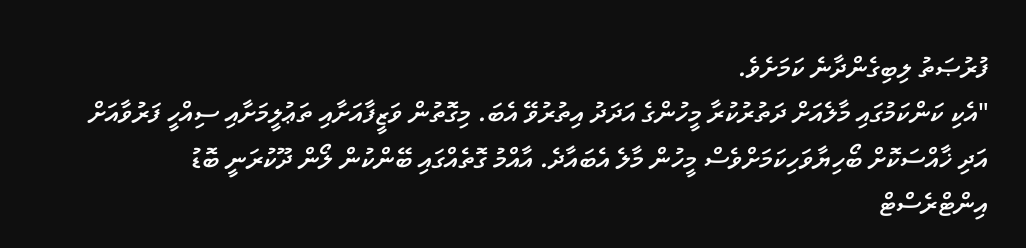ފުރުޞަތު ލިބިގެންދާނެ ކަމަށެވެ.
"އެކި ކަންކަމުގައި މާލެއަށް ދަތުރުކުރާ މީހުންގެ އަދަދު އިތުރުވޭ އެބަ. މިގޮތުން ވަޒީފާއަށާއި ތަޢުލީމަށާއި ސިއްހީ ފަރުވާއަށް އަދި ޚާއްސަކޮށް ބޯހިޔާވަހިކަމަށްވެސް މީހުން މާލެ އެބައާދެ. އާއްމު ގޮތެއްގައި ބޭންކުން ލޯން ދޫކުރަނީ ބޮޑު އިންޓްރެސްޓް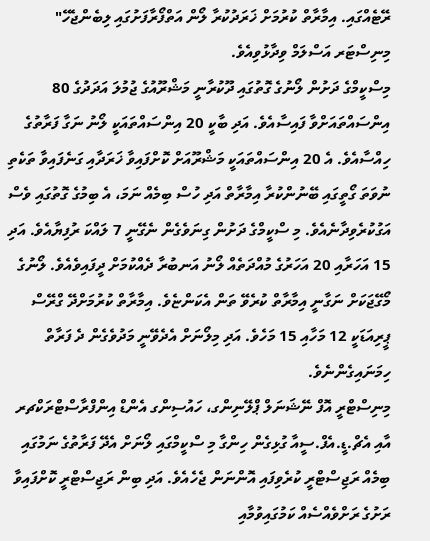ރޭޓެއްގައި. އިމާރާތް ކުރުމަށް ޚަރަދުކުރާ ލޯން އަތްފޯރާފަށުގައި ލިބެންޖެހޭ" މިނިސްޓަރ އަސްލަމް ވިދާޅުވިއެވެ.
މިސްކީމްގެ ދަށުން ލޯނުގެ ގޮތުގައި ދޫކުރާނީ މަޝްރޫއުގެ ޖުމުލަ އަދަދުގެ 80 އިންސައްތައަށްވާ ފައިސާއެވެ. އަދި ބާކީ 20 އިންސައްތައަކީ ލޯނު ނަގާ ފަރާތުގެ ހިއްސާއެވެ. އެ 20 އިންސައްތައަކީ މަޝްރޫއަށް ކޮށްފައިވާ ޚަރަދާއި ގަނެފައިވާ ތަކެތި ނުވަތަ ގޯތީގައި ބޭނުންކުރާ އިމާރާތް އަދި ހުސް ބިމެއް ނަމަ، އެ ބިމުގެ ގޮތުގައި ވެސް އަގުކުރެވިދާނެއެވެ. މި ސްކީމްގެ ދަށުން ގިނަވެގެން ނެގޭނީ 7 ލައްކަ ރުފިޔާއެވެ. އަދި 15 އަހަރާއި 20 އަހަރުގެ މުއްދަތެއް ލޯނު އަނބުރާ ދެއްކުމަށް ދީފައިވެއެވެ. ލޯނުގެ މޯގޭޖަކަށް ނަގާނީ އިމާރާތް ކުރެވޭ ތަން އެކަންޏެވެ. އިމާރާތް ކުރުމަށްދޭ ގްރޭސް ޕީރިއަޑަކީ 12 މަހާއި 15 މަހެވެ. އަދި މިލޯނަށް އެދެވޭނީ މަދުވެގެން ދެ ފަރާތް ހިމަނައިގެންނެވެ.
މިނިސްޓްރީ އޮފް ނޭޝަނަލް ޕްލޭނިންގ، ހައުސިންގ އެންޑް އިންފްރާސްޓްރަކްޗރ އާއި އެޗް.ޑީ.އެފް.ސީއާ ގުޅިގެން ހިންގާ މި ސްކީމްގައި ލޯނަށް އެދޭ ފަރާތުގެ ނަމުގައި ބިމެއް ރަޖިސްޓްރީ ކުރެވިފައި އޮންނަން ޖެހެއެވެ. އަދި ބިން ރަޖިސްޓްރީ ކޮށްފައިވާ ރަށުގެ ރަށްވެއްސެއް ކަމުގައިވުމާއި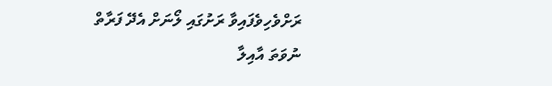ރަށްވެހިވެފައިވާ ރަށުގައި ލޯނަށް އެދޭ ފަރާތް ނުވަތަ އާއިލާ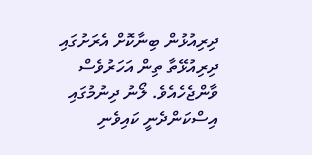ދިރިއުޅުން ބިނާކޮށް އެރަށުގައި ދިރިއުޅޭތާ ތިން އަހަރުވެސް ވާންޖެހެއެވެ. ލޯނު ދިނުމުގައި އިސްކަންދެނީ ކައިވެނި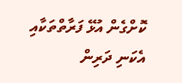ކޮށްގެން އުޅޭ ފަރާތްތަކާއި އެކަނި ދަރިން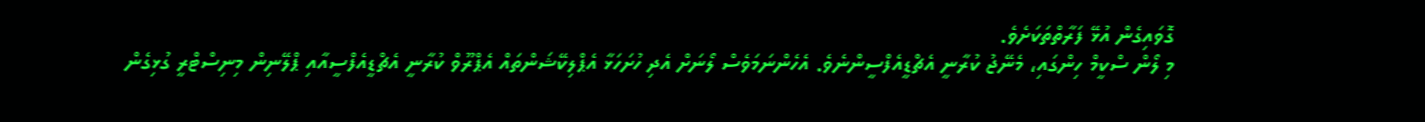ގޮވައިގެން އުޅޭ ފަރާތްތަކަށެވެ.
މި ލޯން ސްކީމް ހިންގައި، މެނޭޖު ކުރާނީ އެޗްޑީއެފްސީންނެވެ. އެހެންނަމަވެސް ލޯނަށް އެދި ހުށަހަޅާ އެޕްލިކޭޝަންތައް އެޕްރޫވް ކުރާނީ އެޗްޑީއެފްސީއާއި ޕްލޭނިން މިނިސްޓްރީ ގުޅިގެން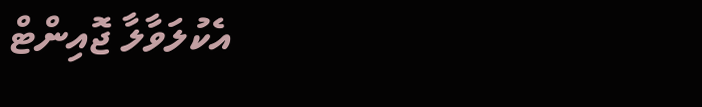އެކުލަވާލާ ޖޮއިންޓް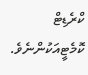ކްރެޑިޓް ކޮމެޓީއަކުންނެވެ.